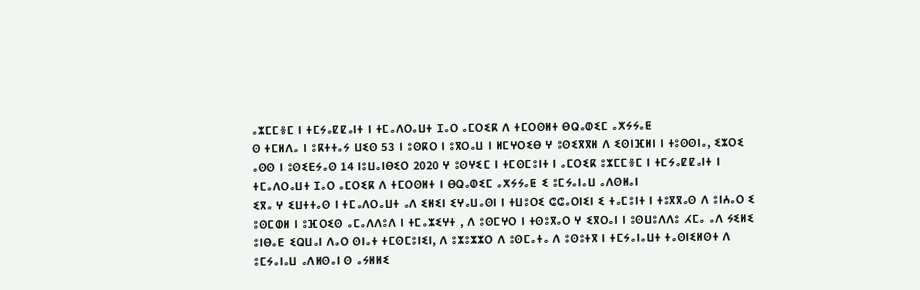ⴰⵣⵎⵎⴻⵎ ⵏ ⵜⵎⵢⴰⵇⵇⴰⵏⵜ ⵏ ⵜⵎⴰⴷⵔⴰⵡⵜ ⵊⴰⵔ ⴰⵎⵔⵉⴽ ⴷ ⵜⵎⵔⵙⵍⵜ ⴱⵕⴰⵀⵉⵎ ⴰⵅⵢⵢⴰⵟ
ⵙ ⵜⵎⵍⴷⴰ ⵏ ⵓⴽⵜⵜⴰⵢ ⵡⵉⵙ 53 ⵏ ⵓⵙⴽⵔ ⵏ ⵓⴳⵔⴰⵡ ⵏ ⵍⵎⵖⵔⵉⴱ ⵖ ⵓⵙⵉⴳⴳⵍ ⴷ ⵉⵙⵏⴼⵍⵏ ⵏ ⵜⵓⵙⵙⵏⴰ, ⵉⵣⵔⵉ ⴰⵙⵙ ⵏ ⵓⵙⵉⴹⵢⴰⵙ 14 ⵏⵓⵡⴰⵏⴱⵉⵔ 2020 ⵖ ⵓⵙⵖⵉⵎ ⵏ ⵜⵎⵙⵎⵓⵏⵜ ⵏ ⴰⵎⵔⵉⴽ ⵓⵣⵎⵎⴻⵎ ⵏ ⵜⵎⵢⴰⵇⵇⴰⵏⵜ ⵏ ⵜⵎⴰⴷⵔⴰⵡⵜ ⵊⴰⵔ ⴰⵎⵔⵉⴽ ⴷ ⵜⵎⵔⵙⵍⵜ ⵏ ⴱⵕⴰⵀⵉⵎ ⴰⵅⵢⵢⴰⵟ ⵉ ⵓⵎⵢⴰⵏⴰⵡ ⴰⴷⵙⵍⴰⵏ
ⵉⴳⴰ ⵖ ⵉⵡⵜⵜⴰⵙ ⵏ ⵜⵎⴰⴷⵔⴰⵡⵜ ⴰⴷ ⵉⵍⵉⵏ ⵉⵖⴰⵡⴰⵙⵏ ⵏ ⵜⵡⵓⵔⵉ ⵛⵛⴰⵔⵏⵉⵏ ⵉ ⵜⴰⵎⵓⵏⵜ ⵏ ⵜⵓⴳⴳⴰⵙ ⴷ ⵓⵏⵄⴰⵔ ⵉ ⵓⵙⵎⵀⵍ ⵏ ⵓⴼⵔⵉⵙ ⴰⵎⴰⴷⴷⵓⴷ ⵏ ⵜⵎⴰⵣⵉⵖⵜ , ⴷ ⵓⵙⵎⵖⵔ ⵏ ⵜⵙⵓⴳⴰⵔ ⵖ ⵉⴳⵔⴰⵏ ⵏ ⵓⵙⵡⵓⴷⴷⵓ ⵃⵎⴰ ⴰⴷ ⵢⵉⵍⵉ ⵓⵏⴱⴰⴹ ⵉⵕⵡⴰⵏ ⴷⴰⵔ ⵙⵏⴰⵜ ⵜⵎⵙⵎⵓⵏⵉⵏ, ⴷ ⵓⵣⵓⵣⵣⵔ ⴷ ⵓⵙⵎⴰⵜⴰ ⴷ ⵓⵙⵓⵜⴳ ⵏ ⵜⵎⵢⴰⵏⴰⵡⵜ ⵜⴰⵙⵏⵉⵍⵙⵜ ⴷ ⵓⵎⵢⴰⵏⴰⵡ ⴰⴷⵍⵙⴰⵏ ⵙ ⴰⵢⵍⵍⵉ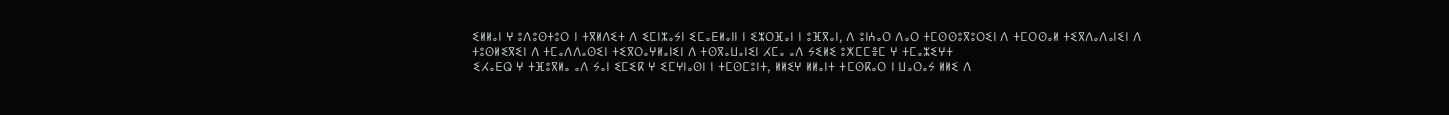ⵉⵍⵍⴰⵏ ⵖ ⵓⴷⵓⵙⵜⵓⵔ ⵏ ⵜⴳⵍⴷⵉⵜ ⴷ ⵉⵎⵏⵣⴰⵢⵏ ⵉⵎⴰⴹⵍⴰⵏⵏ ⵏ ⵉⵣⵔⴼⴰⵏ ⵏ ⵓⴼⴳⴰⵏ, ⴷ ⵓⵏⵄⴰⵔ ⴷⴰⵔ ⵜⵎⵙⵙⵓⴳⵓⵔⵉⵏ ⴷ ⵜⵎⵔⵙⴰⵍ ⵜⵉⴳⴷⴰⴷⴰⵏⵉⵏ ⴷ ⵜⵓⵙⵍⵉⴳⵉⵏ ⴷ ⵜⵎⴰⴷⴷⴰⵙⵉⵏ ⵜⵉⴳⵔⴰⵖⵍⴰⵏⵉⵏ ⴷ ⵜⵙⴳⴰⵡⴰⵏⵉⵏ ⵃⵎⴰ ⴰⴷ ⵢⵉⵍⵉ ⵓⵅⵎⵎⴻⵎ ⵖ ⵜⵎⴰⵣⵉⵖⵜ
ⵉⵃⴰⴹⵕ ⵖ ⵜⴼⵓⴳⵍⴰ ⴰⴷ ⵢⴰⵏ ⵉⵎⵉⴽ ⵖ ⵉⵎⵖⵏⴰⵙⵏ ⵏ ⵜⵎⵙⵎⵓⵏⵜ, ⵍⵍⵉⵖ ⵍⵍⴰⵏⵜ ⵜⵎⵙⴽⴰⵔ ⵏ ⵡⴰⵔⴰⵢ ⵍⵍⵉ ⴷ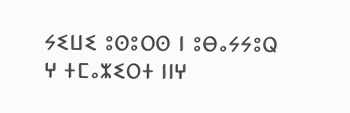ⵢⵉⵡⵉ ⵓⵙⵓⵔⵙ ⵏ ⵓⴱⴰⵢⵢⵓⵕ ⵖ ⵜⵎⴰⵣⵉⵔⵜ ⵏⵏⵖ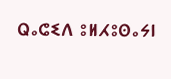ⵕⴰⵛⵉⴷ ⵓⵍⵃⵓⵙⴰⵢⵏ